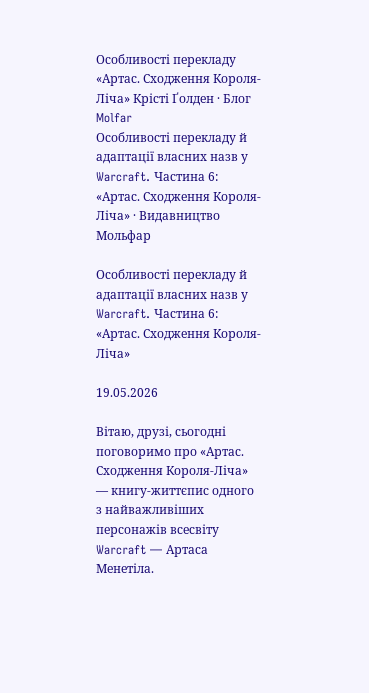Особливості перекладу «Артас. Сходження Короля-Ліча» Крісті Ґолден · Блог Molfar
Особливості перекладу й адаптації власних назв у Warcraft. Частина 6: «Артас. Сходження Короля-Ліча» · Видавництво Мольфар

Особливості перекладу й адаптації власних назв у Warcraft. Частина 6: «Артас. Сходження Короля-Ліча»

19.05.2026

Вітаю, друзі, сьогодні поговоримо про «Артас. Сходження Короля-Ліча» — книгу-життєпис одного з найважливіших персонажів всесвіту Warcraft — Артаса Менетіла.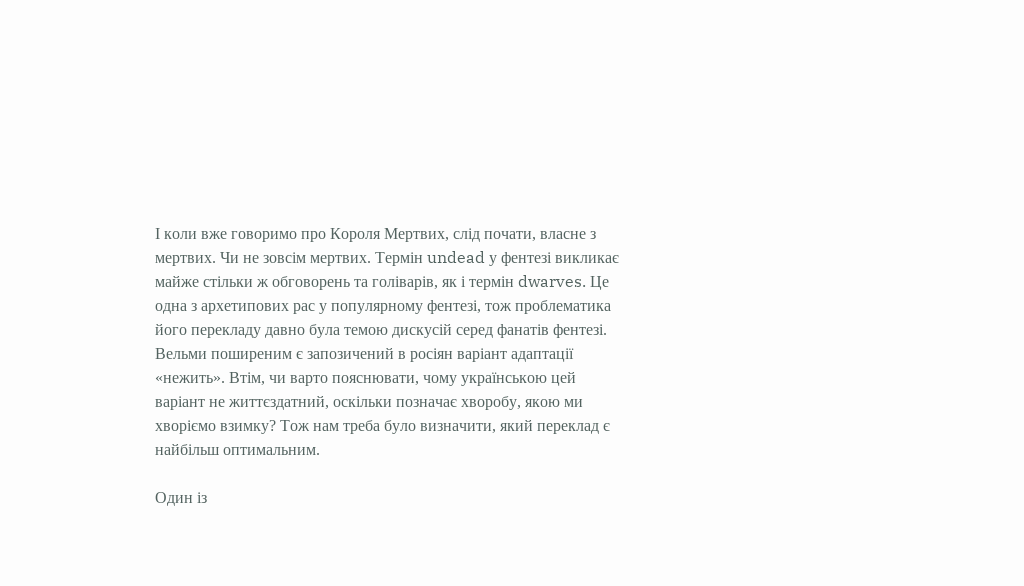І коли вже говоримо про Короля Мертвих, слід почати, власне з мертвих. Чи не зовсім мертвих. Термін undead у фентезі викликає майже стільки ж обговорень та голіварів, як і термін dwarves. Це одна з архетипових рас у популярному фентезі, тож проблематика його перекладу давно була темою дискусій серед фанатів фентезі. Вельми поширеним є запозичений в росіян варіант адаптації «нежить». Втім, чи варто пояснювати, чому українською цей варіант не життєздатний, оскільки позначає хворобу, якою ми хворіємо взимку? Тож нам треба було визначити, який переклад є найбільш оптимальним.

Один із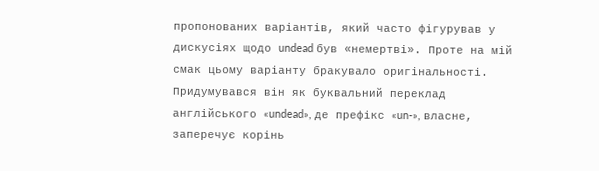пропонованих варіантів, який часто фігурував у дискусіях щодо undead був «немертві». Проте на мій смак цьому варіанту бракувало оригінальності. Придумувався він як буквальний переклад англійського «undead», де префікс «un-», власне, заперечує корінь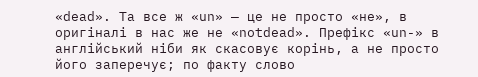«dead». Та все ж «un» — це не просто «не», в оригіналі в нас же не «notdead». Префікс «un-» в англійський ніби як скасовує корінь, а не просто його заперечує; по факту слово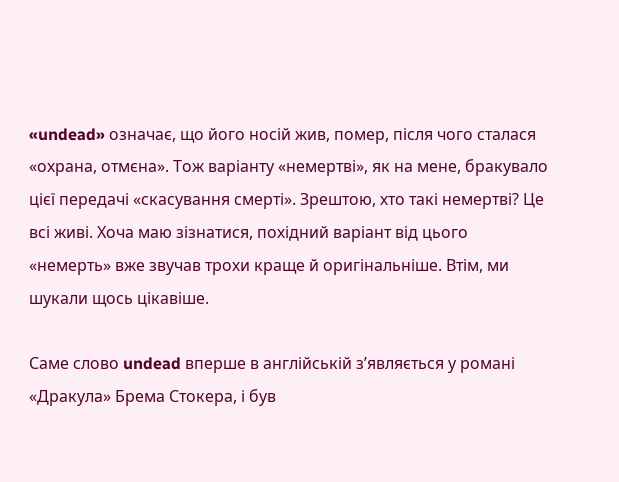«undead» означає, що його носій жив, помер, після чого сталася «охрана, отмєна». Тож варіанту «немертві», як на мене, бракувало цієї передачі «скасування смерті». Зрештою, хто такі немертві? Це всі живі. Хоча маю зізнатися, похідний варіант від цього «немерть» вже звучав трохи краще й оригінальніше. Втім, ми шукали щось цікавіше.

Саме слово undead вперше в англійській з’являється у романі «Дракула» Брема Стокера, і був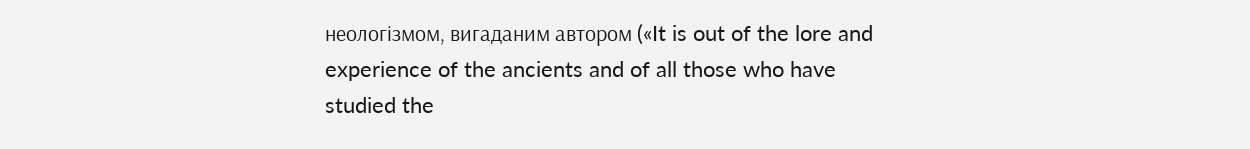неологізмом, вигаданим автором («It is out of the lore and experience of the ancients and of all those who have studied the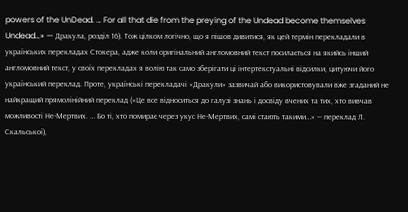powers of the UnDead. … For all that die from the preying of the Undead become themselves Undead…» — Дракула, розділ 16). Тож цілком логічно, що я пішов дивитися, як цей термін перекладали в українських перекладах Стокера, адже коли оригінальний англомовний текст посилається на якийсь інший англомовний текст, у своїх перекладах я волію так само зберігати ці інтертекстуальні відсилки, цитуючи його український переклад. Проте, українські перекладачі «Дракули» зазвичай або використовували вже згаданий не найкращий прямолінійний переклад («Це все відноситься до галузі знань і досвіду вчених та тих, хто вивчав можливості Не-Мертвих. … Бо ті, хто помирає через укус Не-Мертвих, самі стають такими…» — переклад Л. Скальської),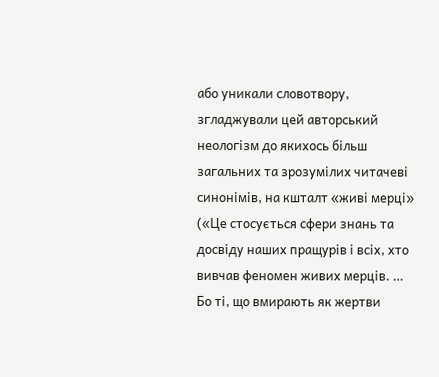або уникали словотвору, згладжували цей авторський неологізм до якихось більш загальних та зрозумілих читачеві синонімів, на кшталт «живі мерці» («Це стосується сфери знань та досвіду наших пращурів і всіх, хто вивчав феномен живих мерців. … Бо ті, що вмирають як жертви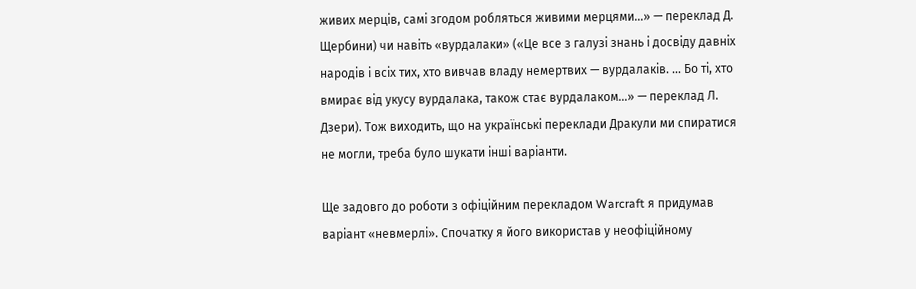живих мерців, самі згодом робляться живими мерцями…» — переклад Д. Щербини) чи навіть «вурдалаки» («Це все з галузі знань і досвіду давніх народів і всіх тих, хто вивчав владу немертвих — вурдалаків. … Бо ті, хто вмирає від укусу вурдалака, також стає вурдалаком…» — переклад Л. Дзери). Тож виходить, що на українські переклади Дракули ми спиратися не могли, треба було шукати інші варіанти.

Ще задовго до роботи з офіційним перекладом Warcraft я придумав варіант «невмерлі». Спочатку я його використав у неофіційному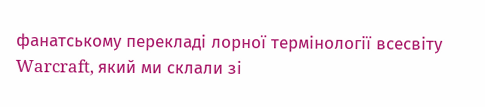фанатському перекладі лорної термінології всесвіту Warcraft, який ми склали зі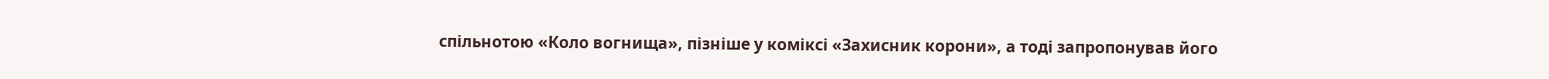спільнотою «Коло вогнища», пізніше у коміксі «Захисник корони», а тоді запропонував його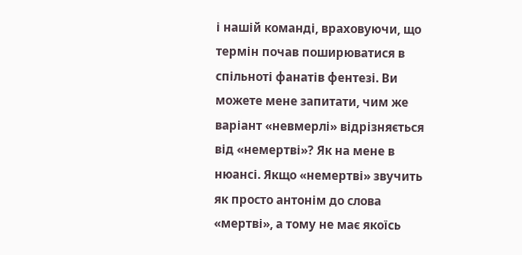і нашій команді, враховуючи, що термін почав поширюватися в спільноті фанатів фентезі. Ви можете мене запитати, чим же варіант «невмерлі» відрізняється від «немертві»? Як на мене в нюансі. Якщо «немертві» звучить як просто антонім до слова «мертві», а тому не має якоїсь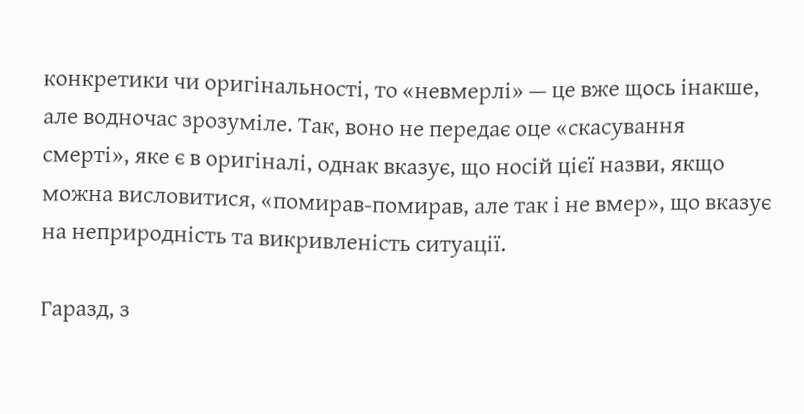конкретики чи оригінальності, то «невмерлі» — це вже щось інакше, але водночас зрозуміле. Так, воно не передає оце «скасування смерті», яке є в оригіналі, однак вказує, що носій цієї назви, якщо можна висловитися, «помирав-помирав, але так і не вмер», що вказує на неприродність та викривленість ситуації.

Гаразд, з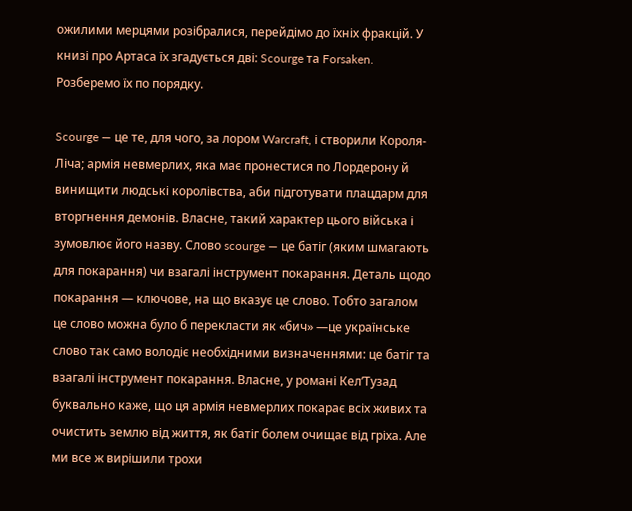ожилими мерцями розібралися, перейдімо до їхніх фракцій. У книзі про Артаса їх згадується дві: Scourge та Forsaken. Розберемо їх по порядку.

Scourge — це те, для чого, за лором Warcraft, і створили Короля-Ліча; армія невмерлих, яка має пронестися по Лордерону й винищити людські королівства, аби підготувати плацдарм для вторгнення демонів. Власне, такий характер цього війська і зумовлює його назву. Слово scourge — це батіг (яким шмагають для покарання) чи взагалі інструмент покарання. Деталь щодо покарання — ключове, на що вказує це слово. Тобто загалом це слово можна було б перекласти як «бич» —це українське слово так само володіє необхідними визначеннями: це батіг та взагалі інструмент покарання. Власне, у романі Кел’Тузад буквально каже, що ця армія невмерлих покарає всіх живих та очистить землю від життя, як батіг болем очищає від гріха. Але ми все ж вирішили трохи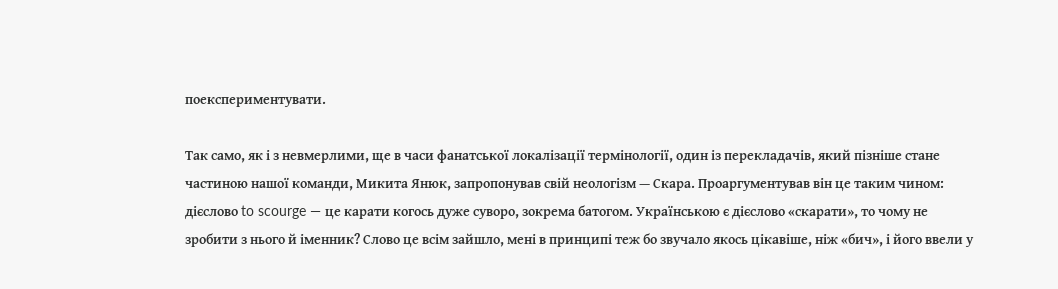поекспериментувати.

Так само, як і з невмерлими, ще в часи фанатської локалізації термінології, один із перекладачів, який пізніше стане частиною нашої команди, Микита Янюк, запропонував свій неологізм — Скара. Проаргументував він це таким чином: дієслово to scourge — це карати когось дуже суворо, зокрема батогом. Українською є дієслово «скарати», то чому не зробити з нього й іменник? Слово це всім зайшло, мені в принципі теж бо звучало якось цікавіше, ніж «бич», і його ввели у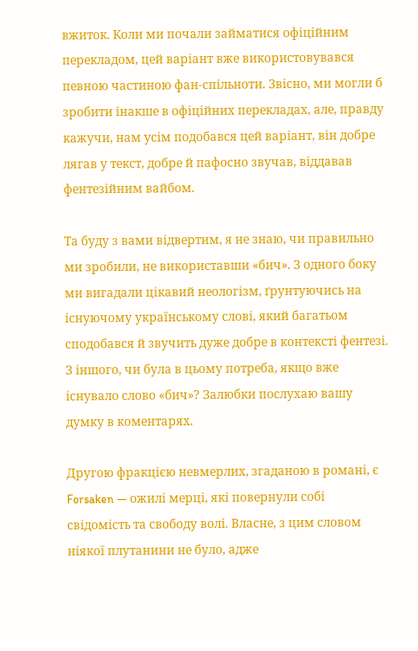вжиток. Коли ми почали займатися офіційним перекладом, цей варіант вже використовувався певною частиною фан-спільноти. Звісно, ми могли б зробити інакше в офіційних перекладах, але, правду кажучи, нам усім подобався цей варіант, він добре лягав у текст, добре й пафосно звучав, віддавав фентезійним вайбом.

Та буду з вами відвертим, я не знаю, чи правильно ми зробили, не використавши «бич». З одного боку ми вигадали цікавий неологізм, ґрунтуючись на існуючому українському слові, який багатьом сподобався й звучить дуже добре в контексті фентезі. З іншого, чи була в цьому потреба, якщо вже існувало слово «бич»? Залюбки послухаю вашу думку в коментарях.

Другою фракцією невмерлих, згаданою в романі, є Forsaken — ожилі мерці, які повернули собі свідомість та свободу волі. Власне, з цим словом ніякої плутанини не було, адже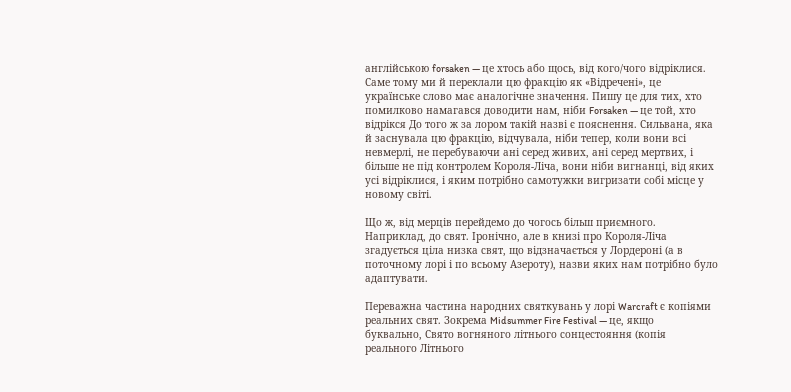англійською forsaken — це хтось або щось, від кого/чого відріклися. Саме тому ми й переклали цю фракцію як «Відречені», це українське слово має аналогічне значення. Пишу це для тих, хто помилково намагався доводити нам, ніби Forsaken — це той, хто відрікся До того ж за лором такій назві є пояснення. Сильвана, яка й заснувала цю фракцію, відчувала, ніби тепер, коли вони всі невмерлі, не перебуваючи ані серед живих, ані серед мертвих, і більше не під контролем Короля-Ліча, вони ніби вигнанці, від яких усі відріклися, і яким потрібно самотужки вигризати собі місце у новому світі.

Що ж, від мерців перейдемо до чогось більш приємного. Наприклад, до свят. Іронічно, але в книзі про Короля-Ліча згадується ціла низка свят, що відзначається у Лордероні (а в поточному лорі і по всьому Азероту), назви яких нам потрібно було адаптувати.

Переважна частина народних святкувань у лорі Warcraft є копіями реальних свят. Зокрема Midsummer Fire Festival — це, якщо буквально, Свято вогняного літнього сонцестояння (копія реального Літнього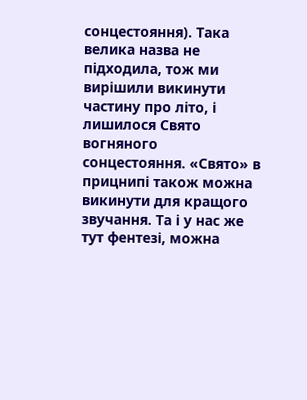сонцестояння). Така велика назва не підходила, тож ми вирішили викинути частину про літо, і лишилося Свято вогняного сонцестояння. «Свято» в прицнипі також можна викинути для кращого звучання. Та і у нас же тут фентезі, можна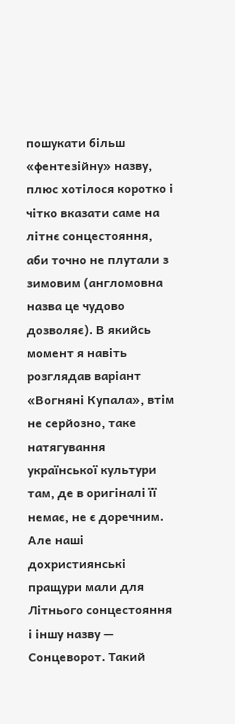пошукати більш «фентезійну» назву, плюс хотілося коротко і чітко вказати саме на літнє сонцестояння, аби точно не плутали з зимовим (англомовна назва це чудово дозволяє). В якийсь момент я навіть розглядав варіант «Вогняні Купала», втім не серйозно, таке натягування української культури там, де в оригіналі її немає, не є доречним. Але наші дохристиянські пращури мали для Літнього сонцестояння і іншу назву — Сонцеворот. Такий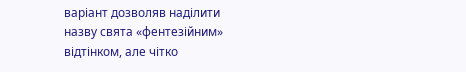варіант дозволяв наділити назву свята «фентезійним» відтінком, але чітко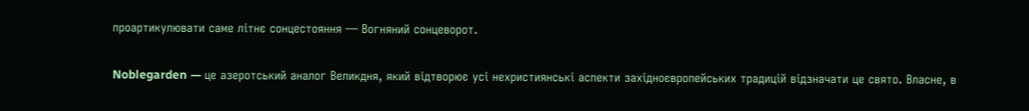проартикулювати саме літнє сонцестояння — Вогняний сонцеворот.

Noblegarden — це азеротський аналог Великдня, який відтворює усі нехристиянські аспекти західноєвропейських традицій відзначати це свято. Власне, в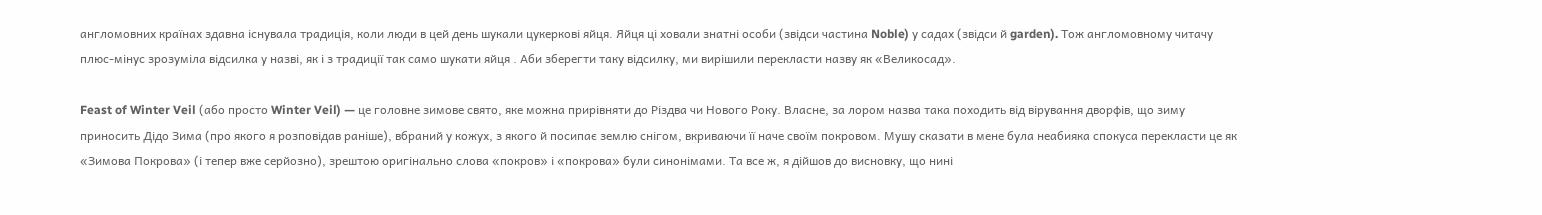англомовних країнах здавна існувала традиція, коли люди в цей день шукали цукеркові яйця. Яйця ці ховали знатні особи (звідси частина Noble) у садах (звідси й garden). Тож англомовному читачу плюс-мінус зрозуміла відсилка у назві, як і з традиції так само шукати яйця . Аби зберегти таку відсилку, ми вирішили перекласти назву як «Великосад».

Feast of Winter Veil (або просто Winter Veil) — це головне зимове свято, яке можна прирівняти до Різдва чи Нового Року. Власне, за лором назва така походить від вірування дворфів, що зиму приносить Дідо Зима (про якого я розповідав раніше), вбраний у кожух, з якого й посипає землю снігом, вкриваючи її наче своїм покровом. Мушу сказати в мене була неабияка спокуса перекласти це як «Зимова Покрова» (і тепер вже серйозно), зрештою оригінально слова «покров» і «покрова» були синонімами. Та все ж, я дійшов до висновку, що нині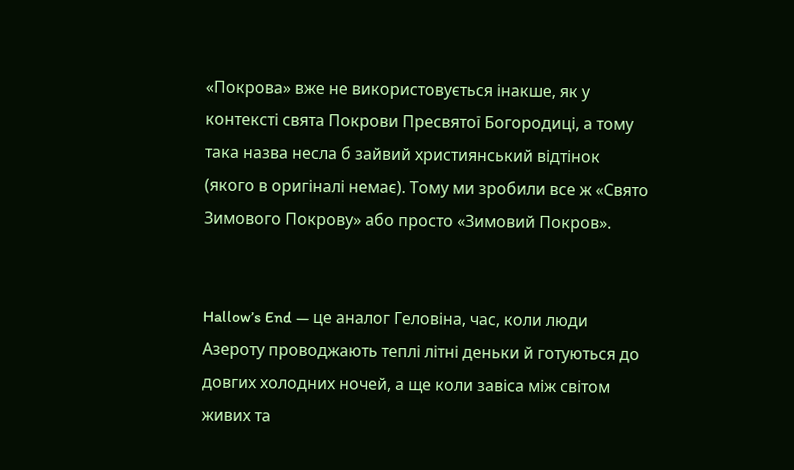«Покрова» вже не використовується інакше, як у контексті свята Покрови Пресвятої Богородиці, а тому така назва несла б зайвий християнський відтінок (якого в оригіналі немає). Тому ми зробили все ж «Свято Зимового Покрову» або просто «Зимовий Покров».


Hallow’s End — це аналог Геловіна, час, коли люди Азероту проводжають теплі літні деньки й готуються до довгих холодних ночей, а ще коли завіса між світом живих та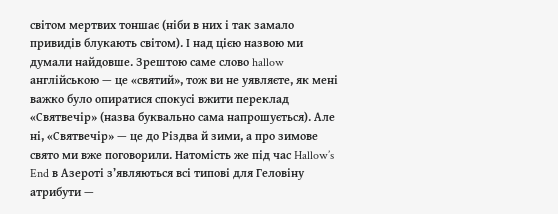світом мертвих тоншає (ніби в них і так замало привидів блукають світом). І над цією назвою ми думали найдовше. Зрештою саме слово hallow англійською — це «святий», тож ви не уявляєте, як мені важко було опиратися спокусі вжити переклад «Святвечір» (назва буквально сама напрошується). Але ні, «Святвечір» — це до Різдва й зими, а про зимове свято ми вже поговорили. Натомість же під час Hallow’s End в Азероті з’являються всі типові для Геловіну атрибути —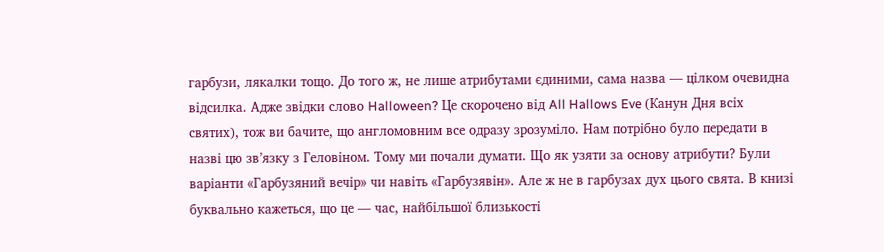гарбузи, лякалки тощо. До того ж, не лише атрибутами єдиними, сама назва — цілком очевидна відсилка. Адже звідки слово Halloween? Це скорочено від All Hallows Eve (Канун Дня всіх святих), тож ви бачите, що англомовним все одразу зрозуміло. Нам потрібно було передати в назві цю зв’язку з Геловіном. Тому ми почали думати. Що як узяти за основу атрибути? Були варіанти «Гарбузяний вечір» чи навіть «Гарбузявін». Але ж не в гарбузах дух цього свята. В книзі буквально кажеться, що це — час, найбільшої близькості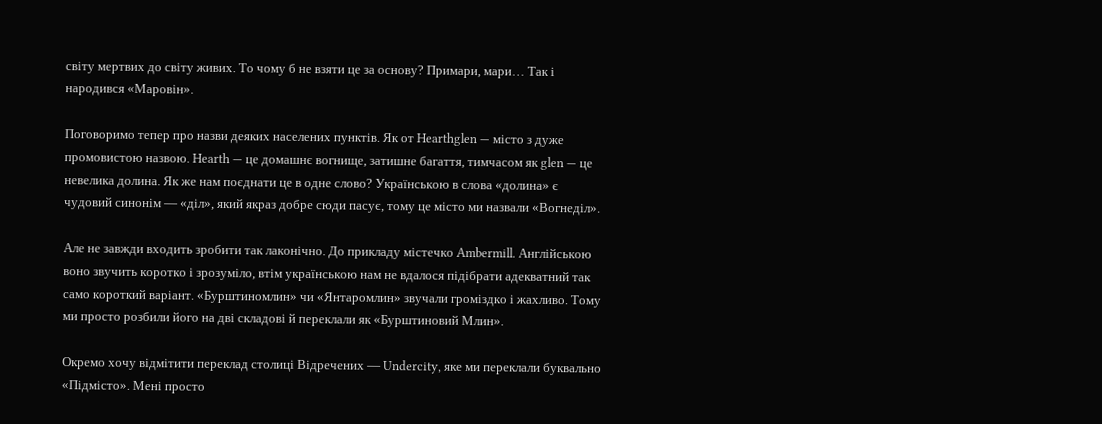світу мертвих до світу живих. То чому б не взяти це за основу? Примари, мари… Так і народився «Маровін».

Поговоримо тепер про назви деяких населених пунктів. Як от Hearthglen — місто з дуже промовистою назвою. Hearth — це домашнє вогнище, затишне багаття, тимчасом як glen — це невелика долина. Як же нам поєднати це в одне слово? Українською в слова «долина» є чудовий синонім — «діл», який якраз добре сюди пасує, тому це місто ми назвали «Вогнеділ».

Але не завжди входить зробити так лаконічно. До прикладу містечко Ambermill. Англійською воно звучить коротко і зрозуміло, втім українською нам не вдалося підібрати адекватний так само короткий варіант. «Бурштиномлин» чи «Янтаромлин» звучали громіздко і жахливо. Тому ми просто розбили його на дві складові й переклали як «Бурштиновий Млин».

Окремо хочу відмітити переклад столиці Відречених — Undercity, яке ми переклали буквально «Підмісто». Мені просто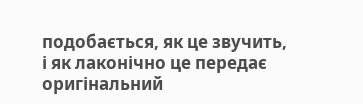подобається, як це звучить, і як лаконічно це передає оригінальний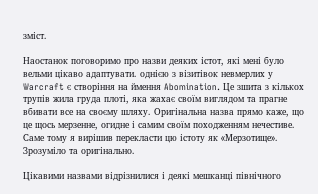зміст.

Наостанок поговоримо про назви деяких істот, які мені було вельми цікаво адаптувати. однією з візитівок невмерлих у Warcraft є створіння на ймення Abomination. Це зшита з кількох трупів жила груда плоті, яка жахає своїм виглядом та прагне вбивати все на своєму шляху. Оригінальна назва прямо каже, що це щось мерзенне, огидне і самим своїм походженням нечестиве. Саме тому я вирішив перекласти цю істоту як «Мерзотище». Зрозуміло та оригінально.

Цікавими назвами відрізнилися і деякі мешканці північного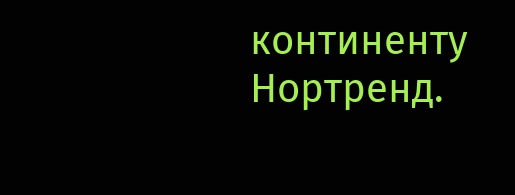континенту Нортренд.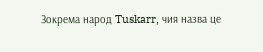Зокрема народ Tuskarr, чия назва це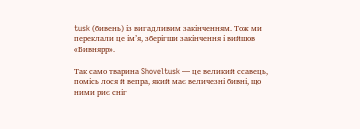tusk (бивень) із вигадливим закінченням. Тож ми переклали це ім’я, зберігши закінчення і вийшов «Бивнярр».

Так само тварина Shoveltusk — це великий ссавець, помісь лося й вепра, який має величезні бивні, що ними риє сніг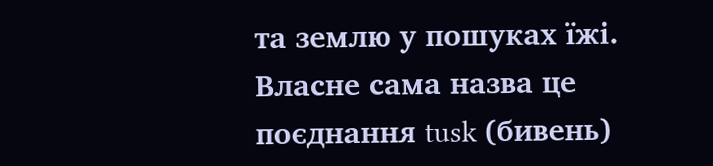та землю у пошуках їжі. Власне сама назва це поєднання tusk (бивень)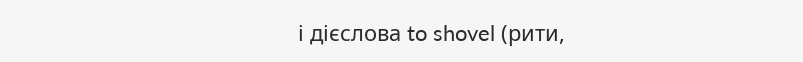і дієслова to shovel (рити,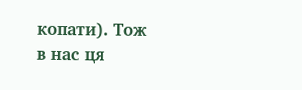копати). Тож в нас ця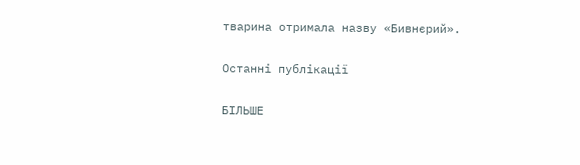тварина отримала назву «Бивнєрий».

Останні публікації

БІЛЬШЕ